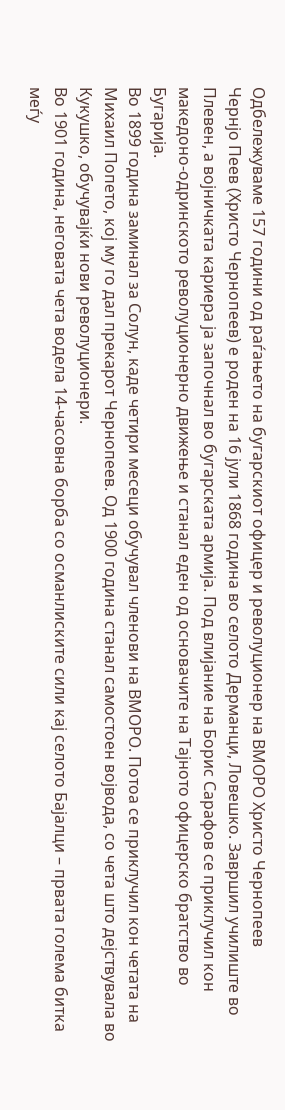Одбележуваме 157 години од раѓањето на бугарскиот офицер и револуционер на ВМОРО Христо Чернопеев
Чернјо Пеев (Христо Чернопеев) е роден на 16 јули 1868 година во селото Дерманци, Ловешко. Завршил училиште во Плевен, а војничката кариера ја започнал во бугарската армија. Под влијание на Борис Сарафов се приклучил кон македоно-одринското револуционерно движење и станал еден од основачите на Тајното офицерско братство во Бугарија.
Во 1899 година заминал за Солун, каде четири месеци обучувал членови на ВМОРО. Потоа се приклучил кон четата на Михаил Попето, кој му го дал прекарот Чернопеев. Од 1900 година станал самостоен војвода, со чета што дејствувала во Кукушко, обучувајќи нови револуционери.
Во 1901 година, неговата чета водела 14-часовна борба со османлиските сили кај селото Бајалци – првата голема битка меѓу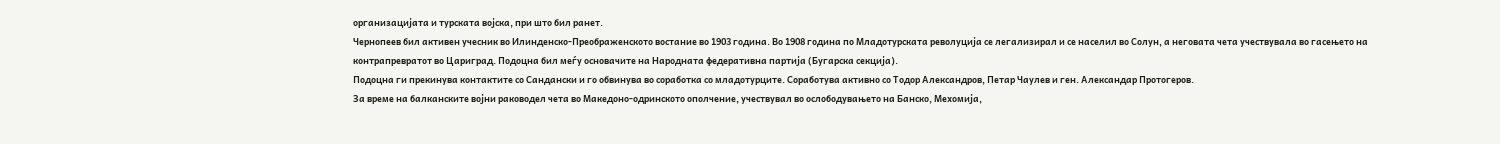организацијата и турската војска, при што бил ранет.
Чернопеев бил активен учесник во Илинденско-Преображенското востание во 1903 година. Во 1908 година по Младотурската револуција се легализирал и се населил во Солун, а неговата чета учествувала во гасењето на контрапревратот во Цариград. Подоцна бил меѓу основачите на Народната федеративна партија (Бугарска секција).
Подоцна ги прекинува контактите со Сандански и го обвинува во соработка со младотурците. Соработува активно со Тодор Александров, Петар Чаулев и ген. Александар Протогеров.
За време на балканските војни раководел чета во Македоно-одринското ополчение, учествувал во ослободувањето на Банско, Мехомија,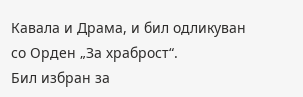Кавала и Драма, и бил одликуван со Орден „За храброст“.
Бил избран за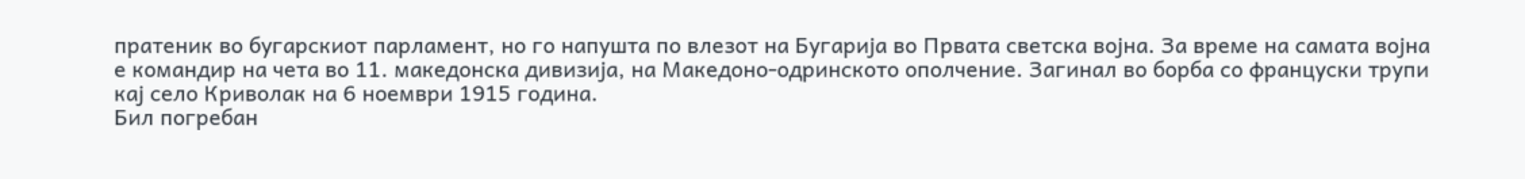пратеник во бугарскиот парламент, но го напушта по влезот на Бугарија во Првата светска војна. За време на самата војна е командир на чета во 11. македонска дивизија, на Македоно-одринското ополчение. Загинал во борба со француски трупи кај село Криволак на 6 ноември 1915 година.
Бил погребан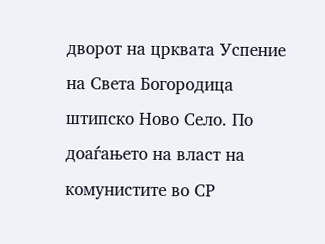дворот на црквата Успение на Света Богородица штипско Ново Село. По доаѓањето на власт на комунистите во СР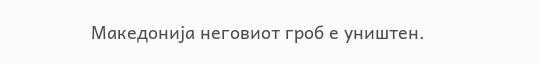Македонија неговиот гроб е уништен.